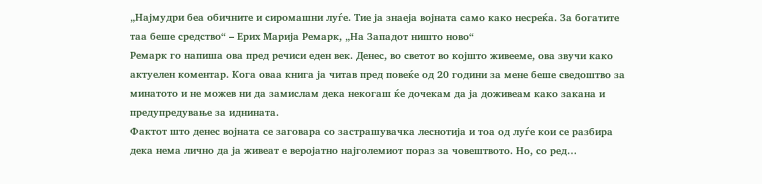„Најмудри беа обичните и сиромашни луѓе. Тие ја знаеја војната само како несреќа. За богатите таа беше средство“ – Ерих Марија Ремарк, „На Западот ништо ново“
Ремарк го напиша ова пред речиси еден век. Денес, во светот во којшто живееме, ова звучи како актуелен коментар. Кога оваа книга ја читав пред повеќе од 20 години за мене беше сведоштво за минатото и не можев ни да замислам дека некогаш ќе дочекам да ја доживеам како закана и предупредување за иднината.
Фактот што денес војната се заговара со застрашувачка леснотија и тоа од луѓе кои се разбира дека нема лично да ја живеат е веројатно најголемиот пораз за човештвото. Но, со ред…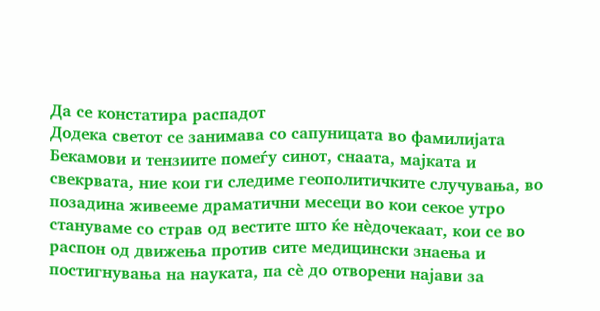Да се констатира распадот
Додека светот се занимава со сапуницата во фамилијата Бекамови и тензиите помеѓу синот, снаата, мајката и свекрвата, ние кои ги следиме геополитичките случувања, во позадина живееме драматични месеци во кои секое утро стануваме со страв од вестите што ќе нѐдочекаат, кои се во распон од движења против сите медицински знаења и постигнувања на науката, па сѐ до отворени најави за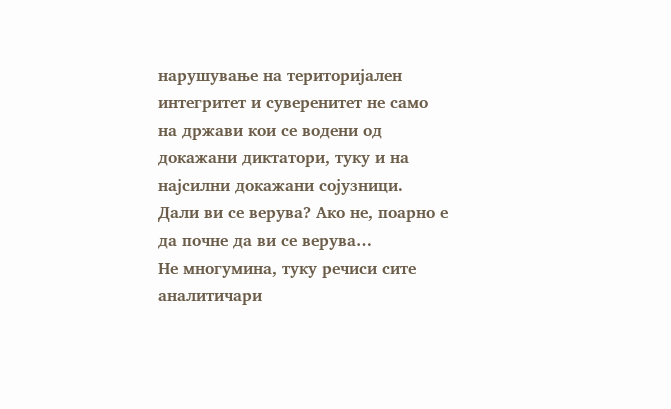нарушување на територијален интегритет и суверенитет не само на држави кои се водени од докажани диктатори, туку и на најсилни докажани сојузници.
Дали ви се верува? Ако не, поарно е да почне да ви се верува…
Не многумина, туку речиси сите аналитичари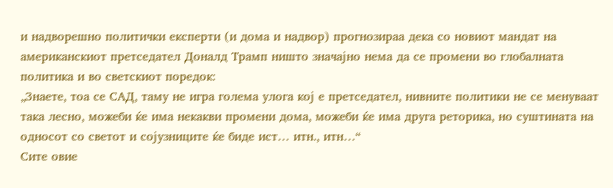и надворешно политички експерти (и дома и надвор) прогнозираа дека со новиот мандат на американскиот претседател Доналд Трамп ништо значајно нема да се промени во глобалната политика и во светскиот поредок:
„Знаете, тоа се САД, таму не игра голема улога кој е претседател, нивните политики не се менуваат така лесно, можеби ќе има некакви промени дома, можеби ќе има друга реторика, но суштината на односот со светот и сојузниците ќе биде ист… итн., итн…“
Сите овие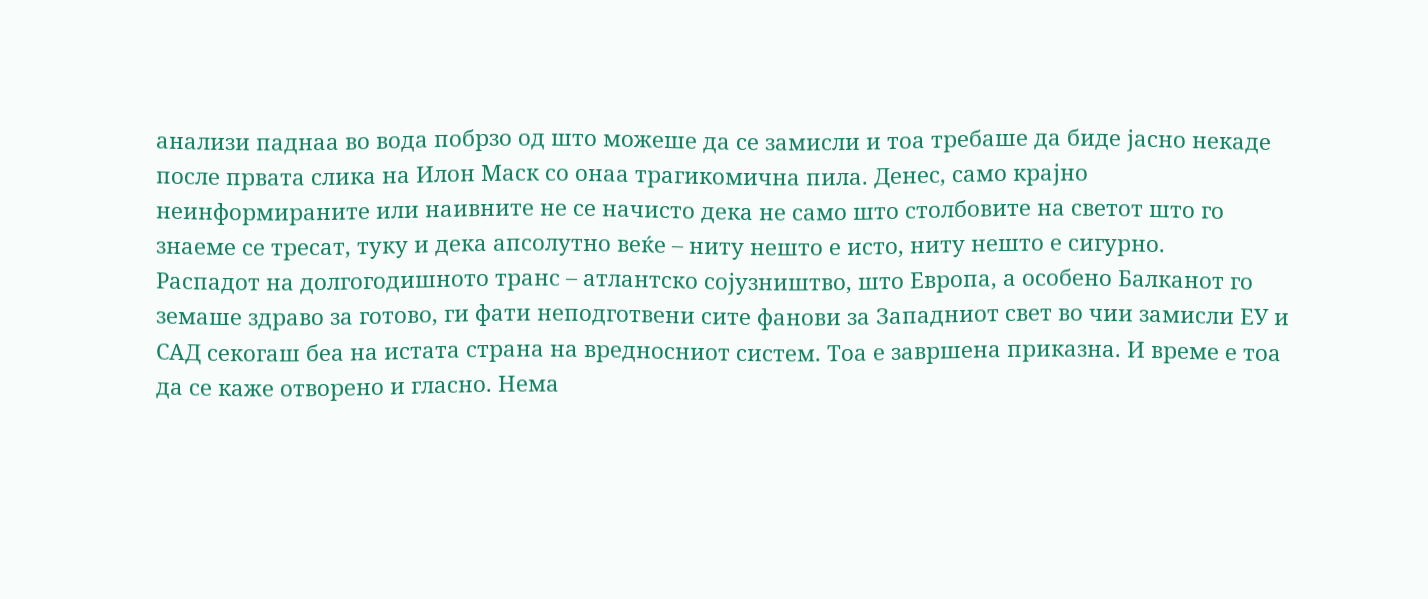анализи паднаа во вода побрзо од што можеше да се замисли и тоа требаше да биде јасно некаде после првата слика на Илон Маск со онаа трагикомична пила. Денес, само крајно неинформираните или наивните не се начисто дека не само што столбовите на светот што го знаеме се тресат, туку и дека апсолутно веќе – ниту нешто е исто, ниту нешто е сигурно.
Распадот на долгогодишното транс – атлантско сојузништво, што Европа, а особено Балканот го земаше здраво за готово, ги фати неподготвени сите фанови за Западниот свет во чии замисли ЕУ и САД секогаш беа на истата страна на вредносниот систем. Тоа е завршена приказна. И време е тоа да се каже отворено и гласно. Нема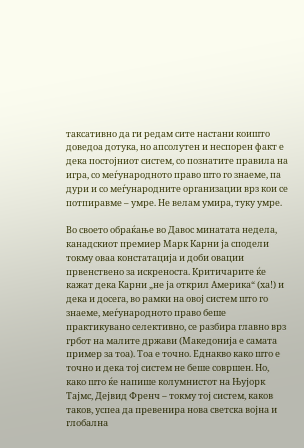таксативно да ги редам сите настани коишто доведоа дотука, но апсолутен и неспорен факт е дека постојниот систем, со познатите правила на игра, со меѓународното право што го знаеме, па дури и со меѓународните организации врз кои се потпиравме – умре. Не велам умира, туку умре.

Во своето обраќање во Давос минатата недела, канадскиот премиер Марк Карни ја сподели токму оваа констатација и доби овации првенствено за искреноста. Критичарите ќе кажат дека Карни „не ја открил Америка“ (ха!) и дека и досега, во рамки на овој систем што го знаеме, меѓународното право беше практикувано селективно, се разбира главно врз грбот на малите држави (Македонија е самата пример за тоа). Тоа е точно. Еднакво како што е точно и дека тој систем не беше совршен. Но, како што ќе напише колумнистот на Њујорк Тајмс, Дејвид Френч – токму тој систем, каков таков, успеа да превенира нова светска војна и глобална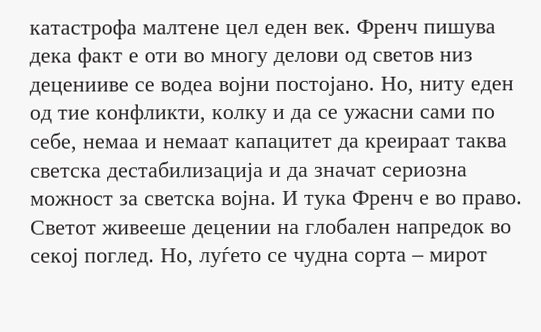катастрофа малтене цел еден век. Френч пишува дека факт е оти во многу делови од светов низ деценииве се водеа војни постојано. Но, ниту еден од тие конфликти, колку и да се ужасни сами по себе, немаа и немаат капацитет да креираат таква светска дестабилизација и да значат сериозна можност за светска војна. И тука Френч е во право. Светот живееше децении на глобален напредок во секој поглед. Но, луѓето се чудна сорта – мирот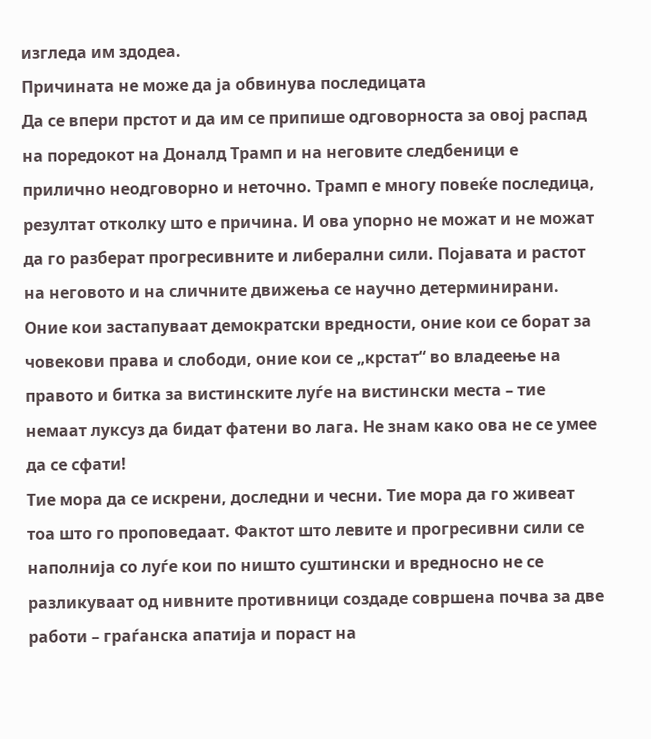изгледа им здодеа.
Причината не може да ја обвинува последицата
Да се впери прстот и да им се припише одговорноста за овој распад на поредокот на Доналд Трамп и на неговите следбеници е прилично неодговорно и неточно. Трамп е многу повеќе последица, резултат отколку што е причина. И ова упорно не можат и не можат да го разберат прогресивните и либерални сили. Појавата и растот на неговото и на сличните движења се научно детерминирани. Оние кои застапуваат демократски вредности, оние кои се борат за човекови права и слободи, оние кои се „крстат“ во владеење на правото и битка за вистинските луѓе на вистински места – тие немаат луксуз да бидат фатени во лага. Не знам како ова не се умее да се сфати!
Тие мора да се искрени, доследни и чесни. Тие мора да го живеат тоа што го проповедаат. Фактот што левите и прогресивни сили се наполнија со луѓе кои по ништо суштински и вредносно не се разликуваат од нивните противници создаде совршена почва за две работи – граѓанска апатија и пораст на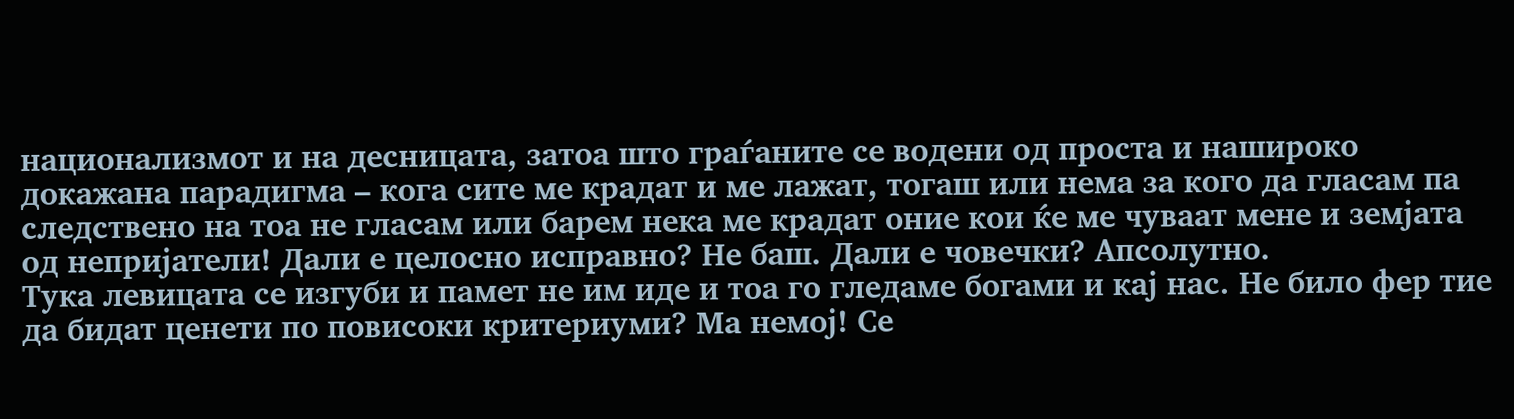национализмот и на десницата, затоа што граѓаните се водени од проста и нашироко докажана парадигма – кога сите ме крадат и ме лажат, тогаш или нема за кого да гласам па следствено на тоа не гласам или барем нека ме крадат оние кои ќе ме чуваат мене и земјата од непријатели! Дали е целосно исправно? Не баш. Дали е човечки? Апсолутно.
Тука левицата се изгуби и памет не им иде и тоа го гледаме богами и кај нас. Не било фер тие да бидат ценети по повисоки критериуми? Ма немој! Се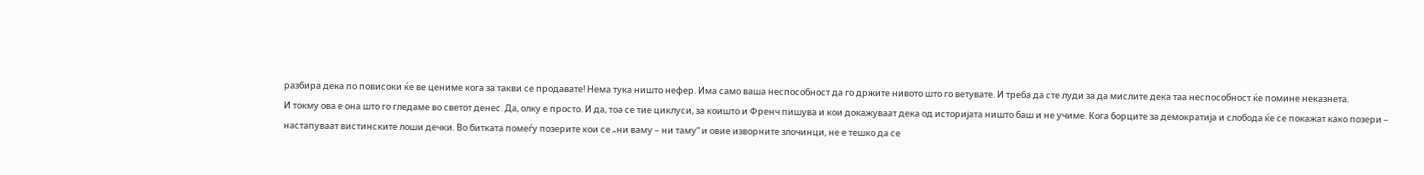разбира дека по повисоки ќе ве цениме кога за такви се продавате! Нема тука ништо нефер. Има само ваша неспособност да го држите нивото што го ветувате. И треба да сте луди за да мислите дека таа неспособност ќе помине неказнета.
И токму ова е она што го гледаме во светот денес. Да, олку е просто. И да, тоа се тие циклуси, за коишто и Френч пишува и кои докажуваат дека од историјата ништо баш и не учиме. Кога борците за демократија и слобода ќе се покажат како позери – настапуваат вистинските лоши дечки. Во битката помеѓу позерите кои се „ни ваму – ни таму“ и овие изворните злочинци, не е тешко да се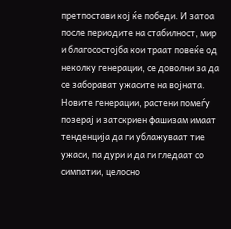претпостави кој ќе победи. И затоа после периодите на стабилност, мир и благосостојба кои траат повеќе од неколку генерации, се доволни за да се заборават ужасите на војната. Новите генерации, растени помеѓу позерај и затскриен фашизам имаат тенденција да ги ублажуваат тие ужаси, па дури и да ги гледаат со симпатии, целосно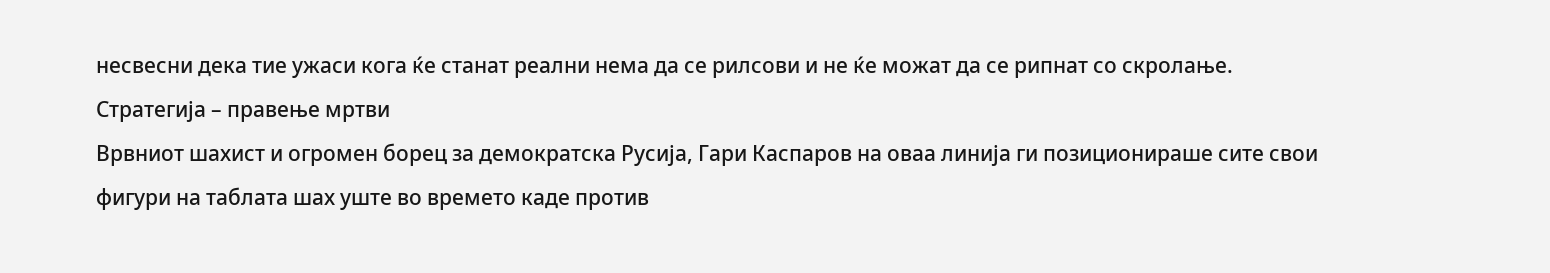несвесни дека тие ужаси кога ќе станат реални нема да се рилсови и не ќе можат да се рипнат со скролање.
Стратегија – правење мртви
Врвниот шахист и огромен борец за демократска Русија, Гари Каспаров на оваа линија ги позиционираше сите свои фигури на таблата шах уште во времето каде против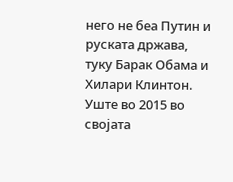него не беа Путин и руската држава, туку Барак Обама и Хилари Клинтон. Уште во 2015 во својата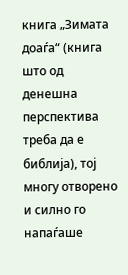книга „Зимата доаѓа“ (книга што од денешна перспектива треба да е библија), тој многу отворено и силно го напаѓаше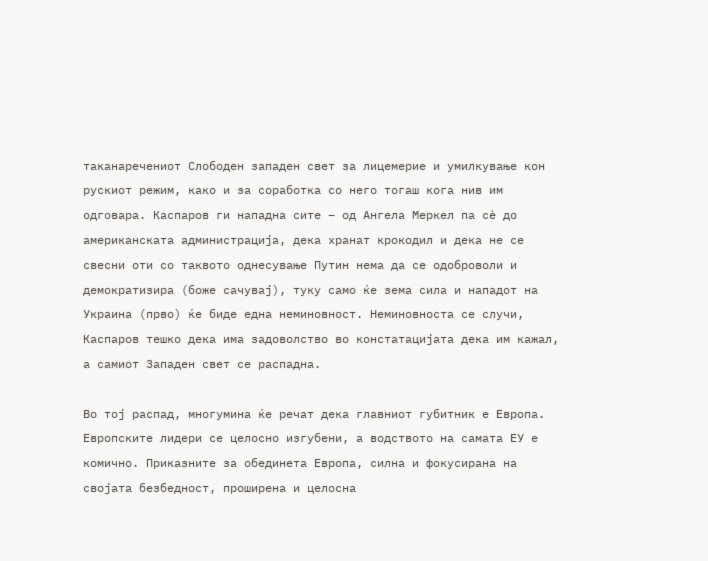таканаречениот Слободен западен свет за лицемерие и умилкување кон рускиот режим, како и за соработка со него тогаш кога нив им одговара. Каспаров ги нападна сите – од Ангела Меркел па сѐ до американската администрација, дека хранат крокодил и дека не се свесни оти со таквото однесување Путин нема да се одоброволи и демократизира (боже сачувај), туку само ќе зема сила и нападот на Украина (прво) ќе биде една неминовност. Неминовноста се случи, Каспаров тешко дека има задоволство во констатацијата дека им кажал, а самиот Западен свет се распадна.

Во тој распад, многумина ќе речат дека главниот губитник е Европа. Европските лидери се целосно изгубени, а водството на самата ЕУ е комично. Приказните за обединета Европа, силна и фокусирана на својата безбедност, проширена и целосна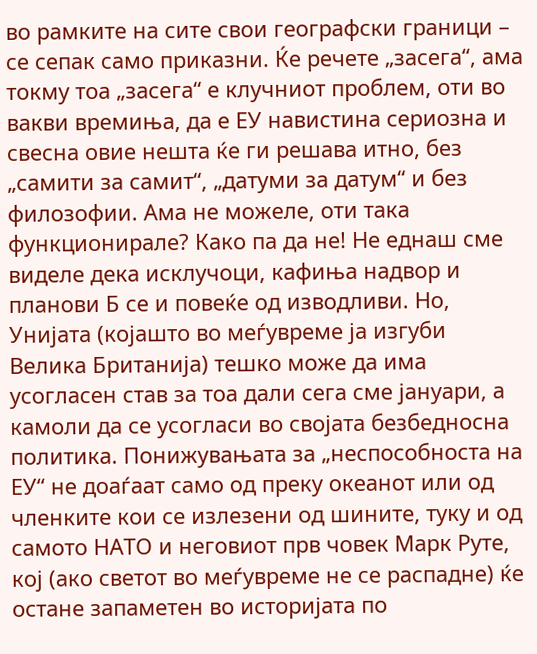во рамките на сите свои географски граници – се сепак само приказни. Ќе речете „засега“, ама токму тоа „засега“ е клучниот проблем, оти во вакви времиња, да е ЕУ навистина сериозна и свесна овие нешта ќе ги решава итно, без „самити за самит“, „датуми за датум“ и без филозофии. Ама не можеле, оти така функционирале? Како па да не! Не еднаш сме виделе дека исклучоци, кафиња надвор и планови Б се и повеќе од изводливи. Но, Унијата (којашто во меѓувреме ја изгуби Велика Британија) тешко може да има усогласен став за тоа дали сега сме јануари, а камоли да се усогласи во својата безбедносна политика. Понижувањата за „неспособноста на ЕУ“ не доаѓаат само од преку океанот или од членките кои се излезени од шините, туку и од самото НАТО и неговиот прв човек Марк Руте, кој (ако светот во меѓувреме не се распадне) ќе остане запаметен во историјата по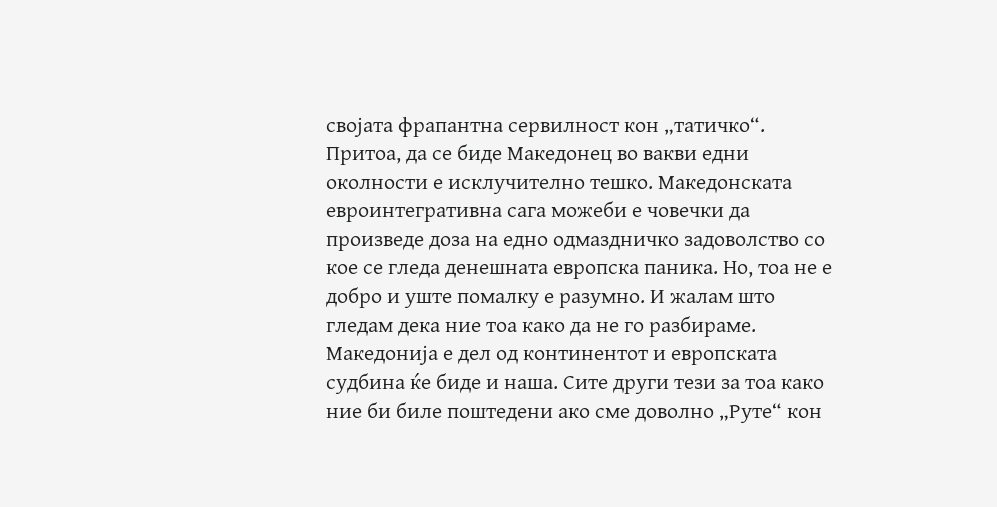својата фрапантна сервилност кон „татичко“.
Притоа, да се биде Македонец во вакви едни околности е исклучително тешко. Македонската евроинтегративна сага можеби е човечки да произведе доза на едно одмаздничко задоволство со кое се гледа денешната европска паника. Но, тоа не е добро и уште помалку е разумно. И жалам што гледам дека ние тоа како да не го разбираме. Македонија е дел од континентот и европската судбина ќе биде и наша. Сите други тези за тоа како ние би биле поштедени ако сме доволно „Руте“ кон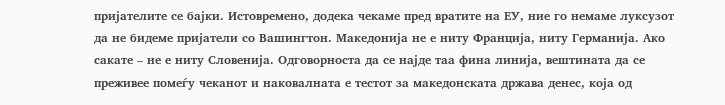пријателите се бајки. Истовремено, додека чекаме пред вратите на ЕУ, ние го немаме луксузот да не бидеме пријатели со Вашингтон. Македонија не е ниту Франција, ниту Германија. Ако сакате – не е ниту Словенија. Одговорноста да се најде таа фина линија, вештината да се преживее помеѓу чеканот и наковалната е тестот за македонската држава денес, која од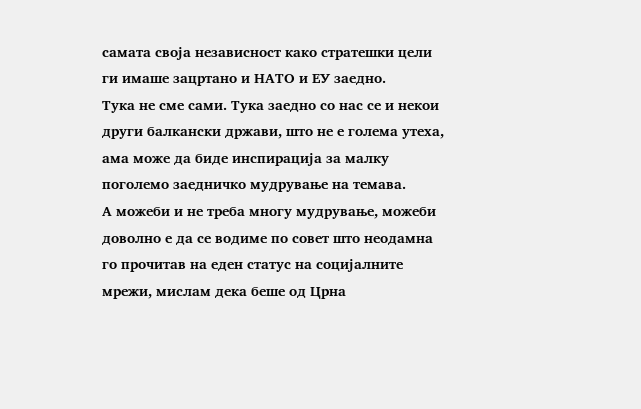самата своја независност како стратешки цели ги имаше зацртано и НАТО и ЕУ заедно.
Тука не сме сами. Тука заедно со нас се и некои други балкански држави, што не е голема утеха, ама може да биде инспирација за малку поголемо заедничко мудрување на темава.
А можеби и не треба многу мудрување, можеби доволно е да се водиме по совет што неодамна го прочитав на еден статус на социјалните мрежи, мислам дека беше од Црна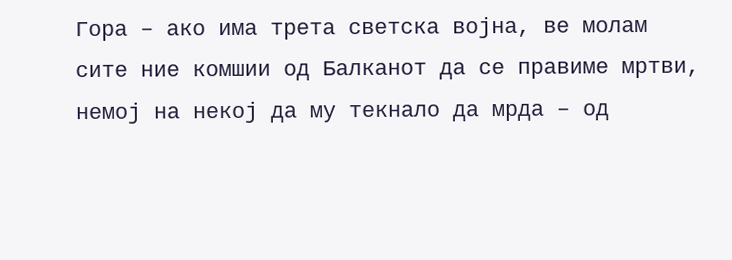Гора – ако има трета светска војна, ве молам сите ние комшии од Балканот да се правиме мртви, немој на некој да му текнало да мрда – од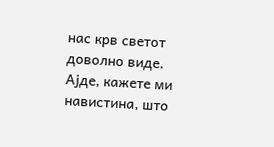нас крв светот доволно виде.
Ајде, кажете ми навистина, што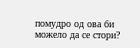помудро од ова би можело да се стори?